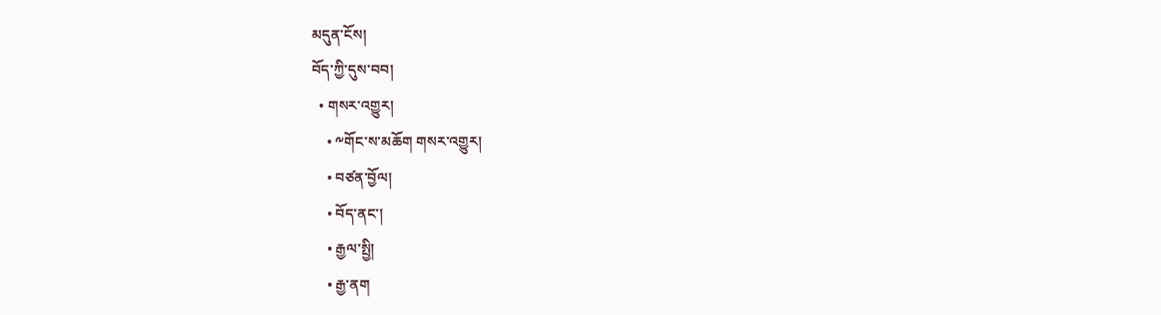མདུན་ངོས།
བོད་ཀྱི་དུས་བབ།
  • གསར་འགྱུར།
    • ༸གོང་ས་མཆོག གསར་འགྱུར།
    • བཙན་བྱོལ།
    • བོད་ནང་།
    • རྒྱལ་སྤྱི།
    • རྒྱ་ནག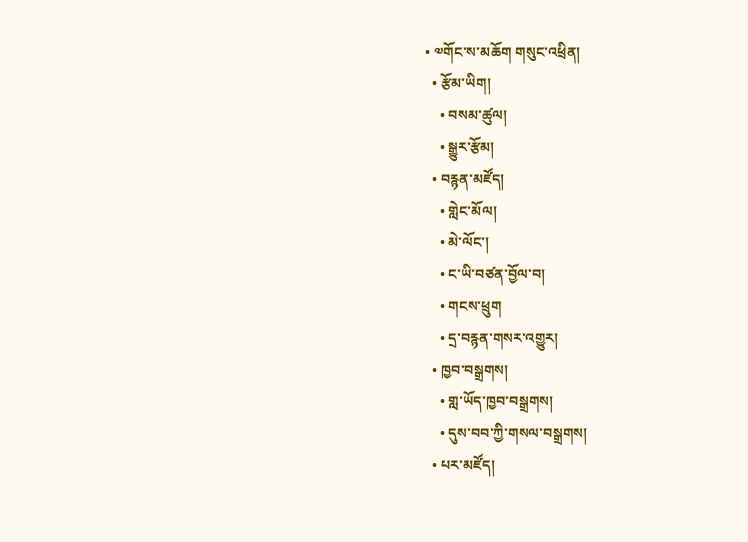• ༧གོང་ས་མཆོག གསུང་འཕྲིན།
  • རྩོམ་ཡིག།
    • བསམ་ཚུལ།
    • སྒྱུར་རྩོམ།
  • བརྙན་མཛོད།
    • གླེང་མོལ།
    • མེ་ལོང་།
    • ང་ཡི་བཙན་བྱོལ་བ།
    • གངས་ཕྲུག
    • དྲ་བརྙན་གསར་འགྱུར།
  • ཁྱབ་བསྒྲགས།
    • གླ་ཡོད་ཁྱབ་བསྒྲགས།
    • དུས་བབ་ཀྱི་གསལ་བསྒྲགས།
  • པར་མཛོད།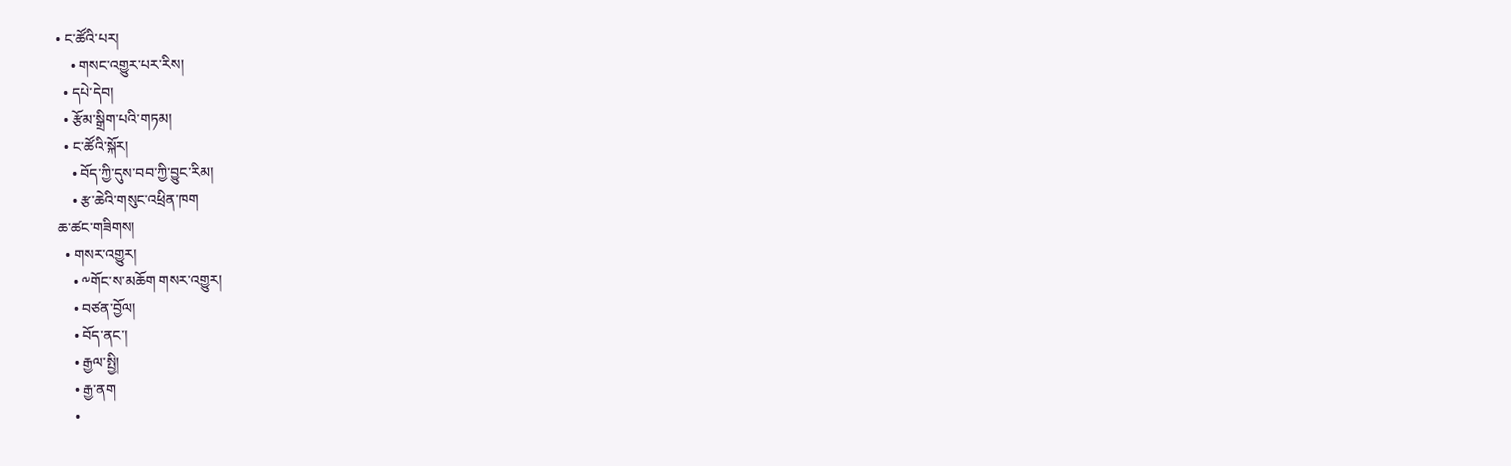• ང་ཚོའི་པར།
    • གསང་འགྱུར་པར་རིས།
  • དཔེ་དེབ།
  • རྩོམ་སྒྲིག་པའི་གཏམ།
  • ང་ཚོའི་སྐོར།
    • བོད་ཀྱི་དུས་བབ་ཀྱི་བྱུང་རིམ།
    • རྩ་ཆེའི་གསུང་འཕྲིན་ཁག
ཆ་ཚང་གཟིགས།
  • གསར་འགྱུར།
    • ༸གོང་ས་མཆོག གསར་འགྱུར།
    • བཙན་བྱོལ།
    • བོད་ནང་།
    • རྒྱལ་སྤྱི།
    • རྒྱ་ནག
    •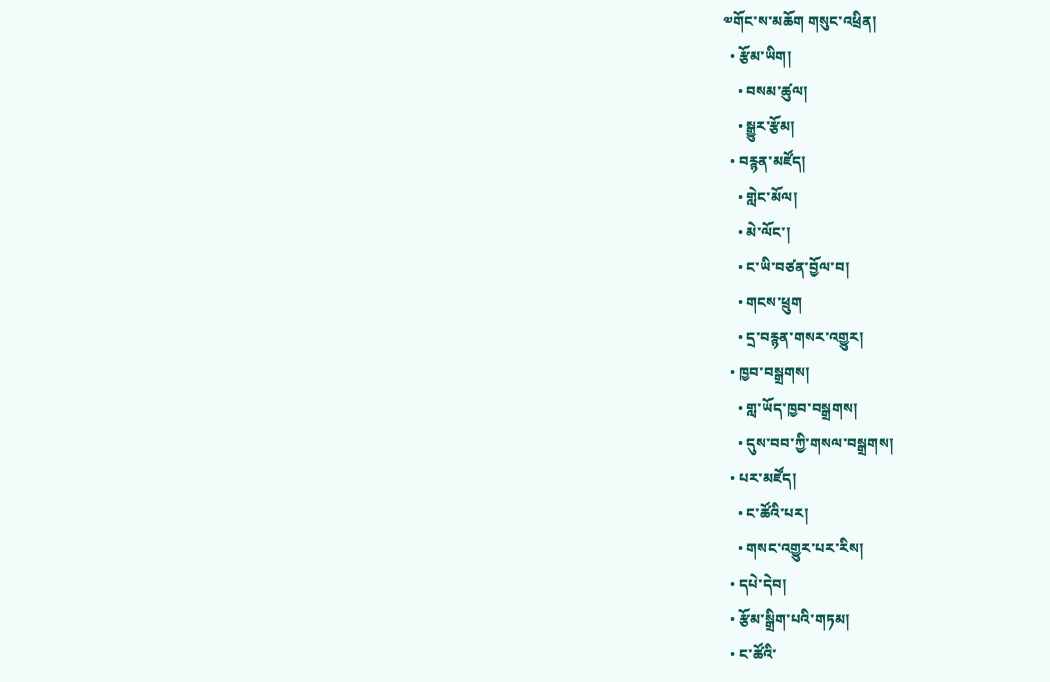༧གོང་ས་མཆོག གསུང་འཕྲིན།
  • རྩོམ་ཡིག།
    • བསམ་ཚུལ།
    • སྒྱུར་རྩོམ།
  • བརྙན་མཛོད།
    • གླེང་མོལ།
    • མེ་ལོང་།
    • ང་ཡི་བཙན་བྱོལ་བ།
    • གངས་ཕྲུག
    • དྲ་བརྙན་གསར་འགྱུར།
  • ཁྱབ་བསྒྲགས།
    • གླ་ཡོད་ཁྱབ་བསྒྲགས།
    • དུས་བབ་ཀྱི་གསལ་བསྒྲགས།
  • པར་མཛོད།
    • ང་ཚོའི་པར།
    • གསང་འགྱུར་པར་རིས།
  • དཔེ་དེབ།
  • རྩོམ་སྒྲིག་པའི་གཏམ།
  • ང་ཚོའི་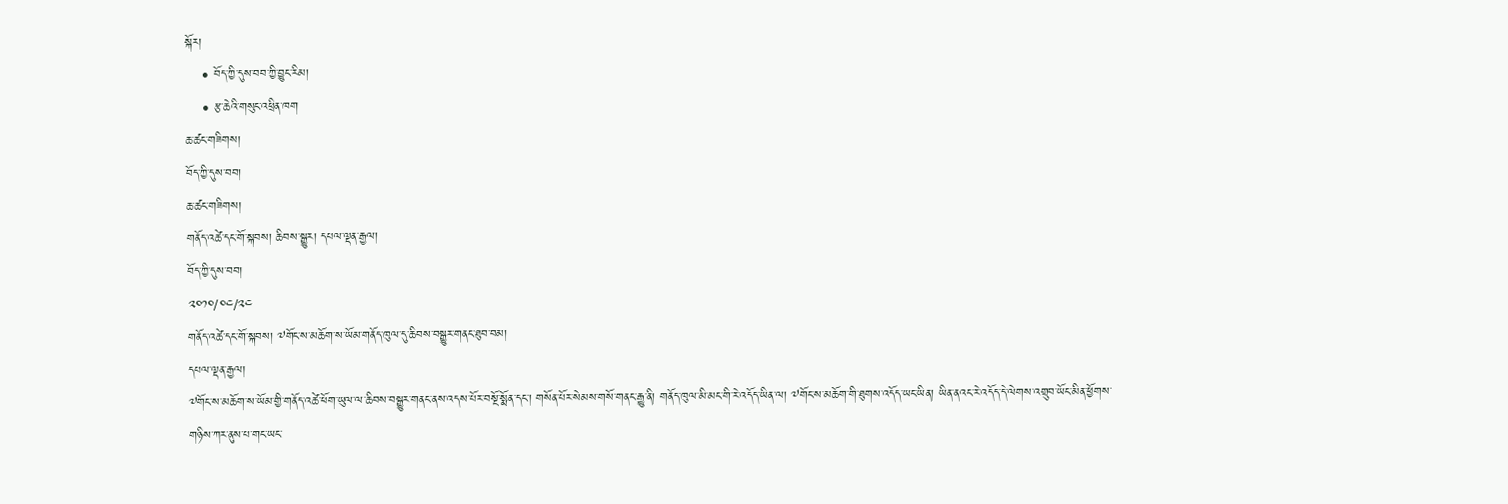སྐོར།
    • བོད་ཀྱི་དུས་བབ་ཀྱི་བྱུང་རིམ།
    • རྩ་ཆེའི་གསུང་འཕྲིན་ཁག
ཆ་ཚང་གཟིགས།
བོད་ཀྱི་དུས་བབ།
ཆ་ཚང་གཟིགས།
གནོད་འཚེ་དང་གོ་སྐབས། ཆིབས་སྒྱུར། དཔལ་ལྡན་རྒྱལ།
བོད་ཀྱི་དུས་བབ།
༢༠༡༠/༠༤/༢༤
གནོད་འཚེ་དང་གོ་སྐབས། ༧གོང་ས་མཆོག་ས་ཡོམ་གནོད་ཁུལ་དུ་ཆིབས་བསྒྱུར་གནང་ཐུབ་བམ།
དཔལ་ལྡན་རྒྱལ།
༧གོང་ས་མཆོག་ས་ཡོམ་གྱི་གནོད་འཚེ་ཕོག་ཡུལ་ལ་ཆིབས་བསྒྱུར་གནང་ནས་འདས་པོར་བསྔོ་སྨོན་དང་། གསོན་པོར་སེམས་གསོ་གནང་རྒྱུ་ནི། གནོད་ཁུལ་མི་མང་གི་རེ་འདོད་ཡིན་ལ། ༧གོང་ས་མཆོག་གི་ཐུགས་འདོད་ཡང་ཡིན། ཡིན་ནའང་རེ་འདོད་དེ་ལེགས་འགྲུབ་ཡོང་མིན་ཕྱོགས་གཉིས་ཀར་ནུས་པ་གང་ཡང་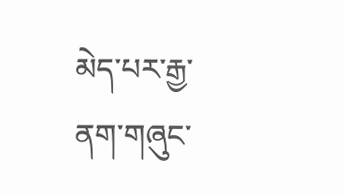མེད་པར་རྒྱ་ནག་གཞུང་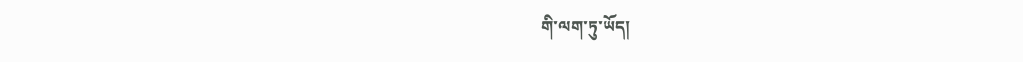གི་ལག་ཏུ་ཡོད།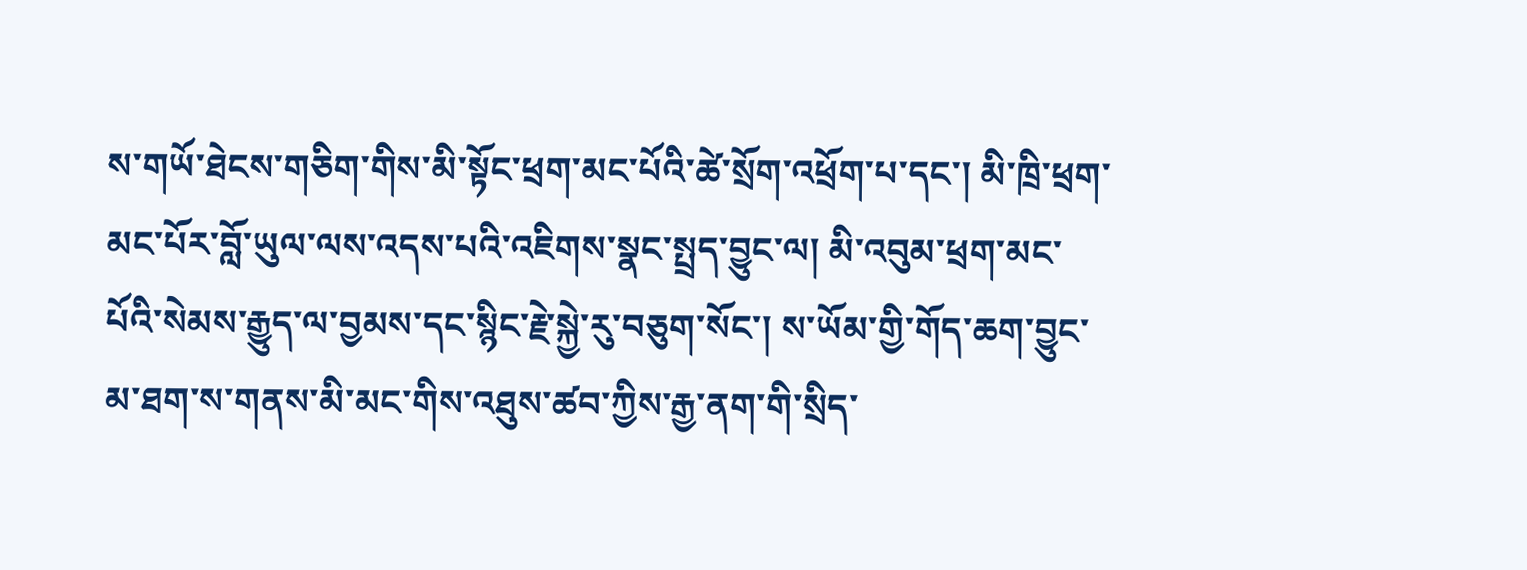ས་གཡོ་ཐེངས་གཅིག་གིས་མི་སྟོང་ཕྲག་མང་པོའི་ཚེ་སྲོག་འཕྲོག་པ་དང་། མི་ཁྲི་ཕྲག་མང་པོར་བློ་ཡུལ་ལས་འདས་པའི་འཇིགས་སྣང་སྤྲད་བྱུང་ལ། མི་འབུམ་ཕྲག་མང་པོའི་སེམས་རྒྱུད་ལ་བྱམས་དང་སྙིང་རྗེ་སྐྱེ་རུ་བཅུག་སོང་། ས་ཡོམ་གྱི་གོད་ཆག་བྱུང་མ་ཐག་ས་གནས་མི་མང་གིས་འཐུས་ཚབ་ཀྱིས་རྒྱ་ནག་གི་སྲིད་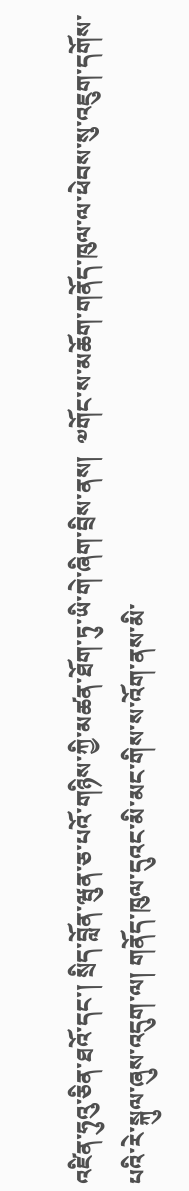འཛིན་ཧུའུ་ཅིན་ཐའོ་དང་། སྲིད་བློན་ཝུན་ཅ་པའོ་གཉིས་ཀྱི་མཚན་ཐོག་ཏུ་ཡི་གེ་ཞིག་བྲིས་ནས།  ༧གོང་ས་མཆོག་གནོད་ཁུལ་ལ་ཕེབས་སུ་འཇུག་དགོས་པའི་རེ་སྐུལ་ཞུས་འདུག་ལ། གནོད་ཁུལ་དུའང་མི་མང་གིས་ས་འོག་ནས་མི་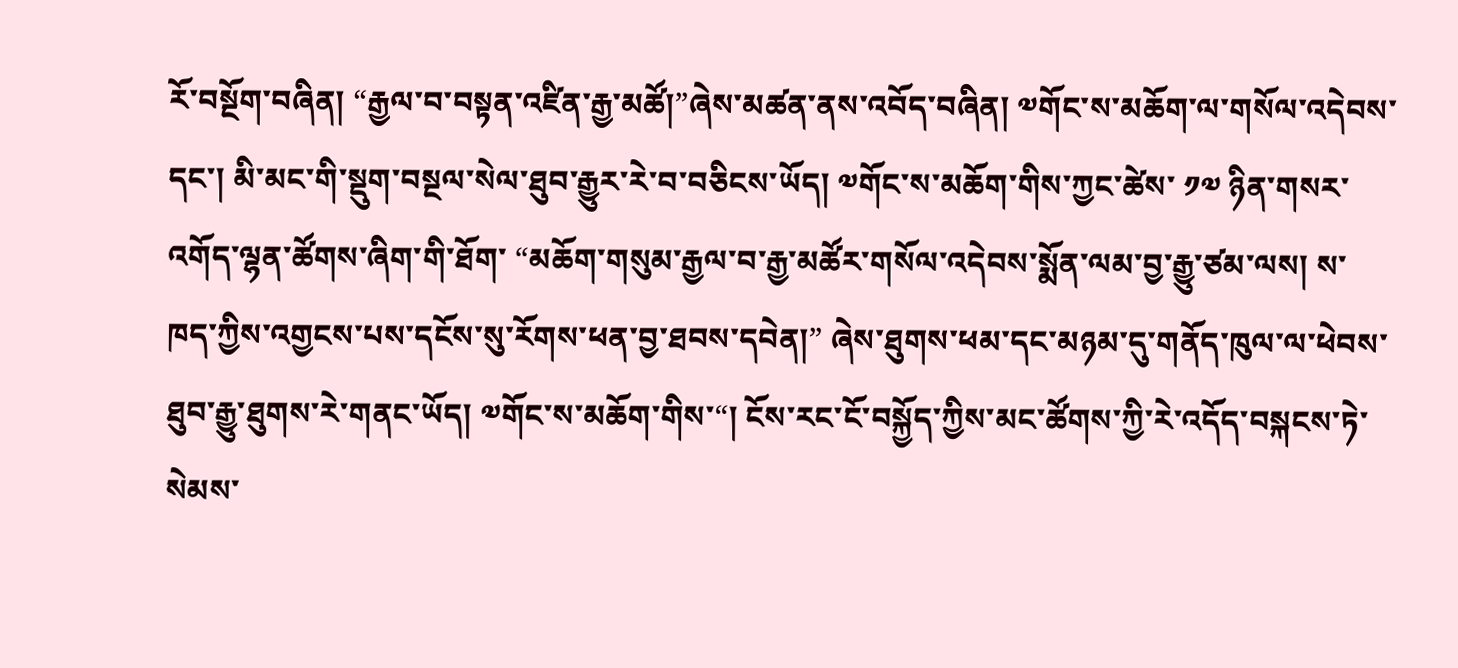རོ་བསྔོག་བཞིན། “རྒྱལ་བ་བསྟན་འཛིན་རྒྱ་མཚོ།”ཞེས་མཚན་ནས་འབོད་བཞིན། ༧གོང་ས་མཆོག་ལ་གསོལ་འདེབས་དང་། མི་མང་གི་སྡུག་བསྔལ་སེལ་ཐུབ་རྒྱུར་རེ་བ་བཅིངས་ཡོད། ༧གོང་ས་མཆོག་གིས་ཀྱང་ཚེས་ ༡༧ ཉིན་གསར་འགོད་ལྷན་ཚོགས་ཞིག་གི་ཐོག་ “མཆོག་གསུམ་རྒྱལ་བ་རྒྱ་མཚོར་གསོལ་འདེབས་སྨོན་ལམ་བྱ་རྒྱུ་ཙམ་ལས། ས་ཁད་ཀྱིས་འགྱངས་པས་དངོས་སུ་རོགས་ཕན་བྱ་ཐབས་དབེན།” ཞེས་ཐུགས་ཕམ་དང་མཉམ་དུ་གནོད་ཁུལ་ལ་ཕེབས་ཐུབ་རྒྱུ་ཐུགས་རེ་གནང་ཡོད། ༧གོང་ས་མཆོག་གིས་“། ངོས་རང་ངོ་བསྐྱོད་ཀྱིས་མང་ཚོགས་ཀྱི་རེ་འདོད་བསྐངས་ཏེ་སེམས་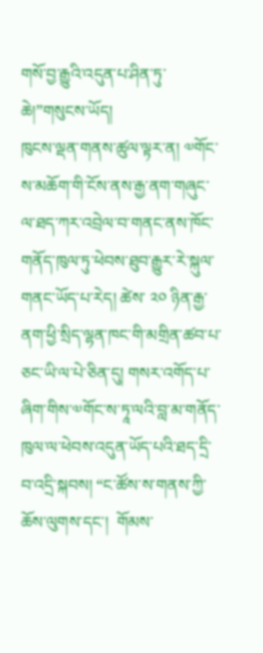གསོ་བྱ་རྒྱུའི་འདུན་པ་ཤིན་ཏུ་ཆེ།”གསུངས་ཡོད།
ཁུངས་ལྡན་གནས་ཚུལ་ལྟར་ན། ༧གོང་ས་མཆོག་གི་ངོས་ནས་རྒྱ་ནག་གཞུང་ལ་ཐད་ཀར་འབྲེལ་བ་གནང་ནས་ཁོང་གནོད་ཁུལ་ཏུ་ཕེབས་ཐུབ་རྒྱུར་རེ་སྐུལ་གནང་ཡོད་པ་རེད། ཚེས་ ༢༠ ཉིན་རྒྱ་ནག་ཕྱི་སྲིད་ལྷན་ཁང་གི་མགྲིན་ཚབ་པ་ཅང་ཡི་ལ་པེ་ཅིན་དུ། གསར་འགོད་པ་ཞིག་གིས་༧གོང་ས་ཏཱ་ལའི་བླ་མ་གནོད་ཁུལ་ལ་ཕེབས་འདུན་ཡོད་པའི་ཐད་དྲི་བ་འདྲི་སྐབས། “ང་ཚོས་ས་གནས་ཀྱི་ཆོས་ལུགས་དང་།  གོམས་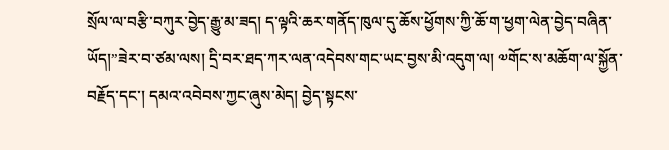སྲོལ་ལ་བརྩི་བཀུར་བྱེད་རྒྱུ་མ་ཟད། ད་ལྟའི་ཆར་གནོད་ཁུལ་དུ་ཆོས་ཕྱོགས་ཀྱི་ཆོ་ག་ཕྱག་ལེན་བྱེད་བཞིན་ཡོད།”ཟེར་བ་ཙམ་ལས། དྲི་བར་ཐད་ཀར་ལན་འདེབས་གང་ཡང་བྱས་མི་འདུག་ལ། ༧གོང་ས་མཆོག་ལ་སྐྱོན་བརྗོད་དང་། དམའ་འབེབས་ཀྱང་ཞུས་མེད། བྱེད་སྟངས་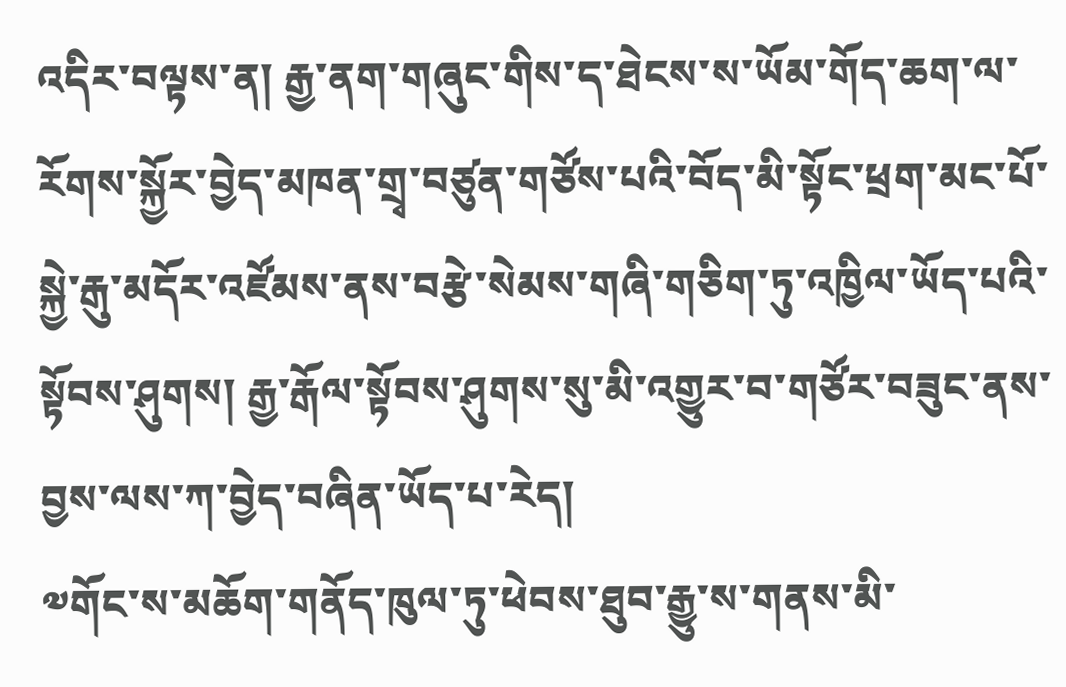འདིར་བལྟས་ན། རྒྱ་ནག་གཞུང་གིས་ད་ཐེངས་ས་ཡོམ་གོད་ཆག་ལ་རོགས་སྐྱོར་བྱེད་མཁན་གྲྭ་བཙུན་གཙོས་པའི་བོད་མི་སྟོང་ཕྲག་མང་པོ་སྐྱེ་རྒུ་མདོར་འཛོམས་ནས་བརྩེ་སེམས་གཞི་གཅིག་ཏུ་འཁྱིལ་ཡོད་པའི་སྟོབས་ཤུགས། རྒྱ་རྒོལ་སྟོབས་ཤུགས་སུ་མི་འགྱུར་བ་གཙོར་བཟུང་ནས་བྱས་ལས་ཀ་བྱེད་བཞིན་ཡོད་པ་རེད།
༧གོང་ས་མཆོག་གནོད་ཁུལ་ཏུ་ཕེབས་ཐུབ་རྒྱུ་ས་གནས་མི་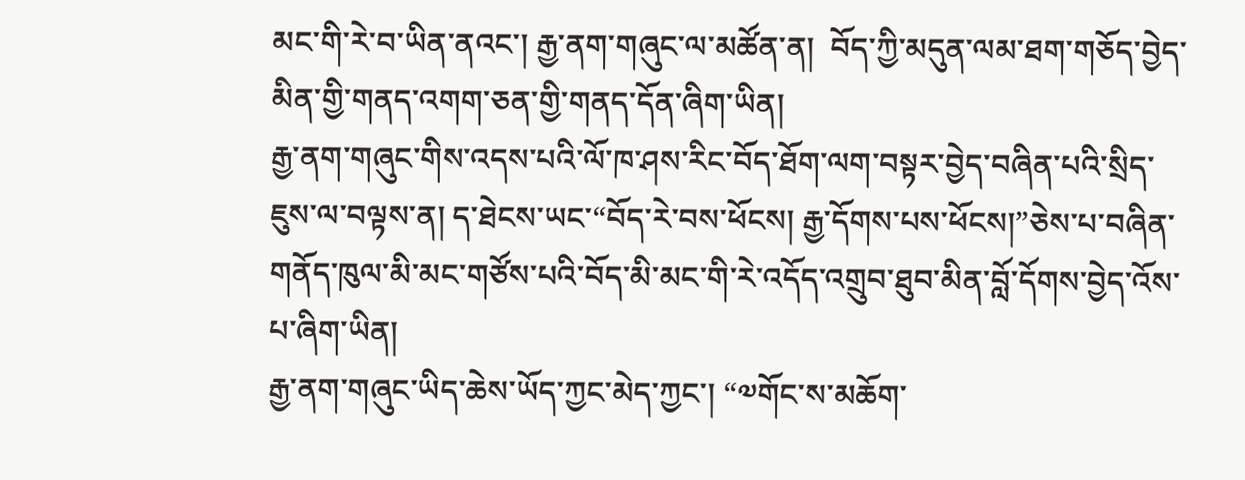མང་གི་རེ་བ་ཡིན་ནའང་། རྒྱ་ནག་གཞུང་ལ་མཚོན་ན།  བོད་ཀྱི་མདུན་ལམ་ཐག་གཅོད་བྱེད་མིན་གྱི་གནད་འགག་ཅན་གྱི་གནད་དོན་ཞིག་ཡིན།
རྒྱ་ནག་གཞུང་གིས་འདས་པའི་ལོ་ཁ་ཤས་རིང་བོད་ཐོག་ལག་བསྟར་བྱེད་བཞིན་པའི་སྲིད་ཇུས་ལ་བལྟས་ན། ད་ཐེངས་ཡང་“བོད་རེ་བས་ཕོངས། རྒྱ་དོགས་པས་ཕོངས།”ཅེས་པ་བཞིན་གནོད་ཁུལ་མི་མང་གཙོས་པའི་བོད་མི་མང་གི་རེ་འདོད་འགྲུབ་ཐུབ་མིན་བློ་དོགས་བྱེད་འོས་པ་ཞིག་ཡིན།
རྒྱ་ནག་གཞུང་ཡིད་ཆེས་ཡོད་ཀྱང་མེད་ཀྱང་། “༧གོང་ས་མཆོག་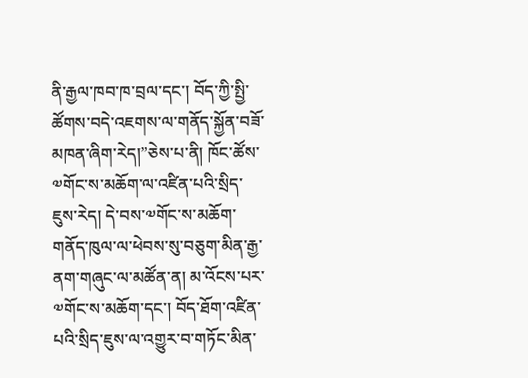ནི་རྒྱལ་ཁབ་ཁ་བྲལ་དང་། བོད་ཀྱི་སྤྱི་ཚོགས་བདེ་འཇགས་ལ་གནོད་སྐྱོན་བཟོ་མཁན་ཞིག་རེད།”ཅེས་པ་ནི། ཁོང་ཚོས་༧གོང་ས་མཆོག་ལ་འཛིན་པའི་སྲིད་ཇུས་རེད། དེ་བས་༧གོང་ས་མཆོག་གནོད་ཁུལ་ལ་ཕེབས་སུ་བཅུག་མིན་རྒྱ་ནག་གཞུང་ལ་མཚོན་ན། མ་འོངས་པར་༧གོང་ས་མཆོག་དང་། བོད་ཐོག་འཛིན་པའི་སྲིད་ཇུས་ལ་འགྱུར་བ་གཏོང་མིན་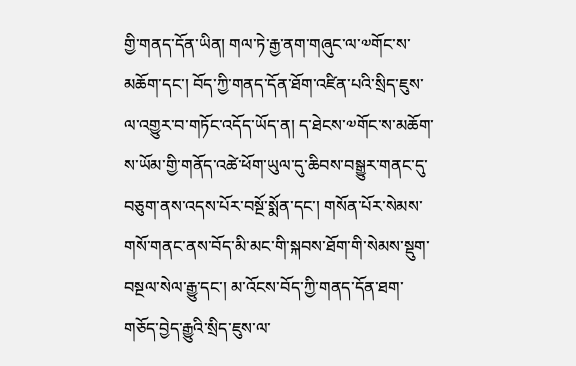གྱི་གནད་དོན་ཡིན། གལ་ཏེ་རྒྱ་ནག་གཞུང་ལ་༧གོང་ས་མཆོག་དང་། བོད་ཀྱི་གནད་དོན་ཐོག་འཛིན་པའི་སྲིད་ཇུས་ལ་འགྱུར་བ་གཏོང་འདོད་ཡོད་ན། ད་ཐེངས་༧གོང་ས་མཆོག་ས་ཡོམ་གྱི་གནོད་འཚེ་ཕོག་ཡུལ་དུ་ཆིབས་བསྒྱུར་གནང་དུ་བཅུག་ནས་འདས་པོར་བསྔོ་སྨོན་དང་། གསོན་པོར་སེམས་གསོ་གནང་ནས་བོད་མི་མང་གི་སྐབས་ཐོག་གི་སེམས་སྡུག་བསྔལ་སེལ་རྒྱུ་དང་། མ་འོངས་བོད་ཀྱི་གནད་དོན་ཐག་གཅོད་བྱེད་རྒྱུའི་སྲིད་ཇུས་ལ་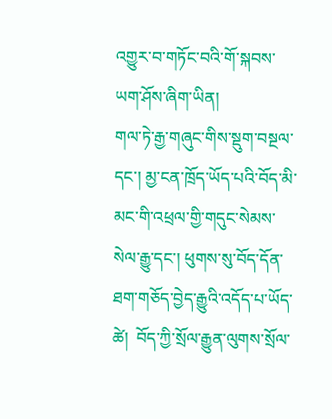འགྱུར་བ་གཏོང་བའི་གོ་སྐབས་ཡག་ཤོས་ཞིག་ཡིན།
གལ་ཏེ་རྒྱ་གཞུང་གིས་སྡུག་བསྔལ་དང་། མྱ་ངན་ཁྲོད་ཡོད་པའི་བོད་མི་མང་གི་འཕྲལ་གྱི་གདུང་སེམས་སེལ་རྒྱུ་དང་། ཕུགས་སུ་བོད་དོན་ཐག་གཅོད་བྱེད་རྒྱུའི་འདོད་པ་ཡོད་ཚེ།  བོད་ཀྱི་སྲོལ་རྒྱུན་ལུགས་སྲོལ་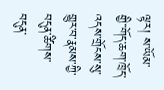ལྟར། ས་ཡོམ་གྱི་་གོད་ཆག་ཁྲོད་འདས་གྲོངས་སུ་གྱུར་བ་རྣམས་ཀྱི་བདུན་ཚིགས་བདུན་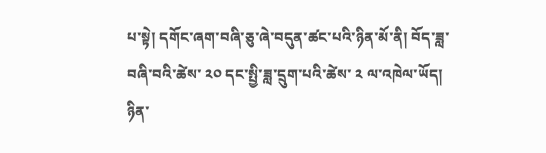པ་སྟེ། དགོང་ཞག་བཞི་ཅུ་ཞེ་བདུན་ཚང་པའི་ཉིན་མོ་ནི། བོད་ཟླ་བཞི་བའི་ཚེས་ ༢༠ དང་སྤྱི་ཟླ་དྲུག་པའི་ཚེས་ ༢ ལ་འཁེལ་ཡོད། ཉིན་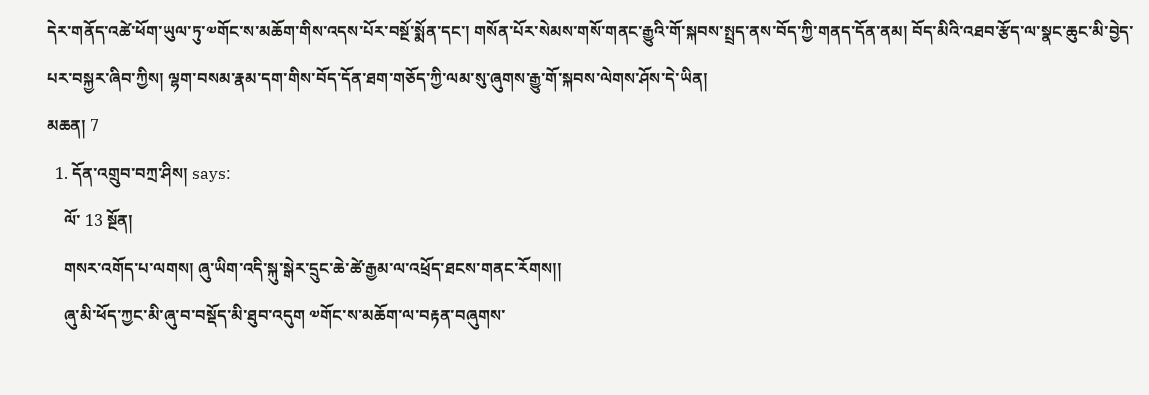དེར་གནོད་འཚེ་ཕོག་ཡུལ་ཏུ་༧གོང་ས་མཆོག་གིས་འདས་པོར་བསྔོ་སྨོན་དང་། གསོན་པོར་སེམས་གསོ་གནང་རྒྱུའི་གོ་སྐབས་སྤྲད་ནས་བོད་ཀྱི་གནད་དོན་ནམ། བོད་མིའི་འཐབ་རྩོད་ལ་སྣང་ཆུང་མི་བྱེད་པར་བསྐྱར་ཞིབ་ཀྱིས། ལྷག་བསམ་རྣམ་དག་གིས་བོད་དོན་ཐག་གཅོད་ཀྱི་ལམ་སུ་ཞུགས་རྒྱུ་གོ་སྐབས་ལེགས་ཤོས་དེ་ཡིན།
མཆན། 7
  1. དོན་འགྲུབ་བཀྲ་ཤིས། says:
    ལོ་ 13 སྔོན།
    གསར་འགོད་པ་ལགས། ཞུ་ཡིག་འདི་སྐུ་སྒེར་དྲུང་ཆེ་ཚེ་རྒྱམ་ལ་འཕྲོད་ཐངས་གནང་རོགས།།
    ཞུ་མི་ཕོད་ཀྱང་མི་ཞུ་བ་བསྡོད་མི་ཐུབ་འདུག ༧གོང་ས་མཆོག་ལ་བརྟན་བཞུགས་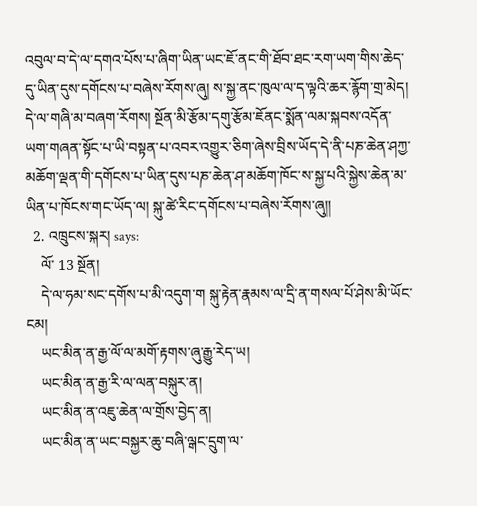འབུལ་བ་དེ་ལ་དགའ་པོས་པ་ཞིག་ཡིན་ཡང་ཇོ་ནང་གི་ཐོབ་ཐང་རག་ཡག་གིས་ཆེད་དུ་ཡིན་དུས་དགོངས་པ་བཞེས་རོགས་ཞུ། ས་སྐྱ་ནང་ཁུལ་ལ་ད་ལྟའི་ཆར་རྙོག་གྲ་མེད། དེ་ལ་གཞི་མ་བཞག་རོགས། སྔོན་མི་རྩོམ་དགུ་རྩོམ་ཇོནང་སྨོན་ལམ་སྐབས་འདོན་ཡག་གཞན་སྟོང་པ་ཡི་བསྟན་པ་འབར་འགྱུར་ཅིག་ཞེས་བྲིས་ཡོད་དེ་ནི་པཎ་ཆེན་ཤཀྱ་མཆོག་ལྡན་གི་དགོངས་པ་ཡིན་དུས་པཎ་ཆེན་ཤ་མཆོག་ཁོང་ས་སྐྱ་པའི་སྐྱེས་ཆེན་མ་ཡིན་པ་ཁོངས་གང་ཡོད་ལ། སྐུ་ཚེ་རིང་དགོངས་པ་བཞེས་རོགས་ཞུ།།
  2. འཁྲུངས་སྐར། says:
    ལོ་ 13 སྔོན།
    དེ་ལ་ཧམ་སང་དགོས་པ་མི་འདུག་ག སྐུ་རྟེན་རྣམས་ལ་དྲི་ན་གསལ་པོ་ཤེས་མི་ཡོང་ངམ།
    ཡང་མིན་ན་རྒྱ་ལོ་ལ་མགོ་རྟགས་ཞུ་རྒྱུ་རེད་ཡ།
    ཡང་མིན་ན་རྒྱ་རི་ལ་ལན་བསྐུར་ན།
    ཡང་མིན་ན་འཇུ་ཆེན་ལ་གྲོས་བྱེད་ན།
    ཡང་མིན་ན་ཡང་བསྐྱར་ཆུ་བཞི་ལྒང་དྲུག་ལ་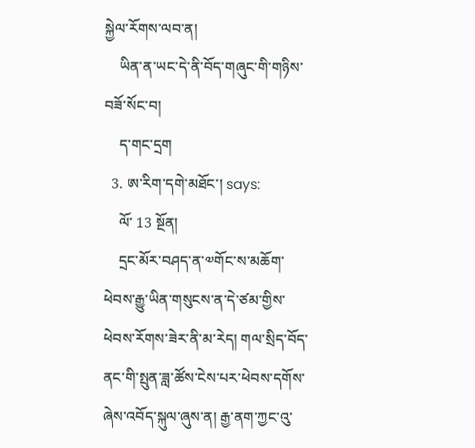སྐྱེལ་རོགས་ལབ་ན།
    ཡིན་ན་ཡང་དེ་ནི་བོད་གཞུང་གི་གཉིས་བཟོ་སོང་བ།
    ད་གང་དྲག
  3. ཨ་རིག་དགེ་མཐོང་། says:
    ལོ་ 13 སྔོན།
    དྲང་མོར་བཤད་ན་༧གོང་ས་མཆོག་ཕེབས་རྒྱུ་ཡིན་གསུངས་ན་དེ་ཙམ་གྱིས་ཕེབས་རོགས་ཟེར་ནི་མ་རེད། གལ་སྲིད་བོད་ནང་གི་སྤུན་ཟླ་ཚོས་ངེས་པར་ཕེབས་དགོས་ཞེས་འབོད་སྐུལ་ཞུས་ན། རྒྱ་ནག་ཀྱང་འུ་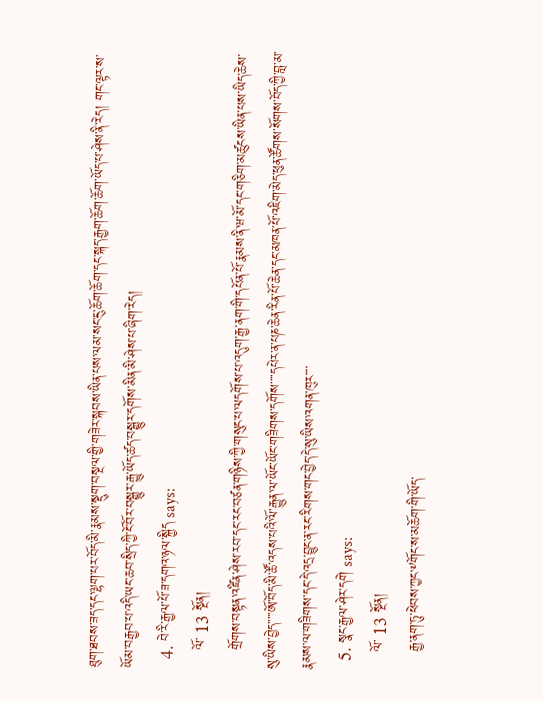ཐུག་ཐབས་ཟད་དང་ལྷག་པར་བོད་མི་རྣམས་སྡུག་བསྔལ་གྱི་གཟེར་སྐབས་ཡིན་པས་ལམ་སང་ངུ་ཆོག་ཆོག་དང་སྐད་རྒྱག་ཆོག་ཆོག་ཡོད་པ་ཤེས་ནི་རེད། གང་ལྟར་ས་ཡོམ་བརྒྱབ་པ་འདི་ཡང་ཆབ་སྲིད་ཀྱི་ངོ་བོར་བསྒྱུར་རྒྱུ་ཡོད་ཚད་བསྒྱུར་དགོས་མིན་མི་ཤེས་པ་ཞིག་རེད།
  4. བེ་རི་རྒྱལ་པོ་ཟ་དགའ་ཉལ་སྐྱིད says:
    ལོ་ 13 སྔོན།
    གྲོགས་བསྟན་འཛིན་ཤེས་རབ་དང་རང་བཙན་གཉིས་ཀྱི་གསུང་པ་ལདགོས་པ་འདུག་རྒྱ་ནག་གི་དཔོན་པོ་རྣམས་ནི་ཝ་མོ་དང་གཅིག་མཚུངས་ཡིན་པས་ཡིད་ཆེས་སུ་ཡིས་བྱེད་་་་་ཨོ་བོད་མི་ཚོ་འདས་པའི་ལོ་རྒྱུན་ལ་ཡོང་ཡོང་གཟིགས་དགོས་་་་དཔེར་ན་པཎ་ཆེན་རིན་པོ་ཆེན་དང་མཁན་པོ་འཇིག་མེད་ཕུན་ཚོགས་སོགས་བོད་ཀྱི་བླ་མ་རྣམས་ལ་གཟིགས་དང་དེ་འདྲ་བྱུང་ན་རང་རིགས་གང་བྱེད་དེ་སུ་ཡིས་འགན་ཁུར་་་་
  5. སྣང་རྒྱལ་ཤེར་དགེ says:
    ལོ་ 13 སྔོན།
    རྒྱ་ནག་ཏུ་ཕེབས་ཀྱང་༸གོང་ས་མཆོག་གི་ཡོད་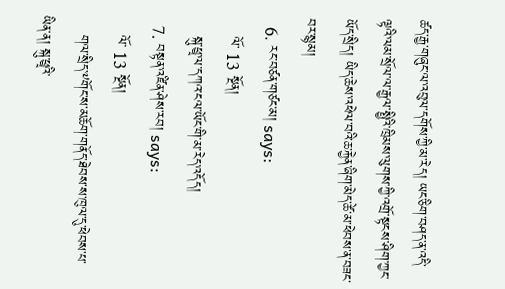ཚད་རྒྱ་གཞུང་ལ་འབུལ་དགོས་ཀྱི་མ་རེད། ཡང་ཅིག་བཤད་ན་འདི་ལྟའི་ལམ་སྲོལ་ལ་རྒྱལ་སྤྱིའི་ཁྲིམས་ལུགས་ཀྱི་འགྲོ་སྟངས་ཤིག་ཀྱང་ཡོད་སྲིད། ཡིད་ཆེས་འཕེལ་བའི་ཆ་རྐྱེན་ཞིག་མེད་ཚེ་མ་ཕེབས་ན་བཟང་བར་སྙམ།
  6. རང་བཙན་གཙང་མ། says:
    ལོ་ 13 སྔོན།
    སྐུ་ཕྱྭ་ལ་དཀའ་ངལ་ཡོང་གི་མ་རེད་འདོད།
  7. བསྟན་འཛིན་ཤེས་རབ། says:
    ལོ་ 13 སྔོན།
    གལ་སྲིད་༸གོང་ས་མཆོག་གནོད་ཐེབས་ས་ཁུལ་དུ་ཕེབས་པ་ཡིན་ན། སྐུ་ཕྱྭའི་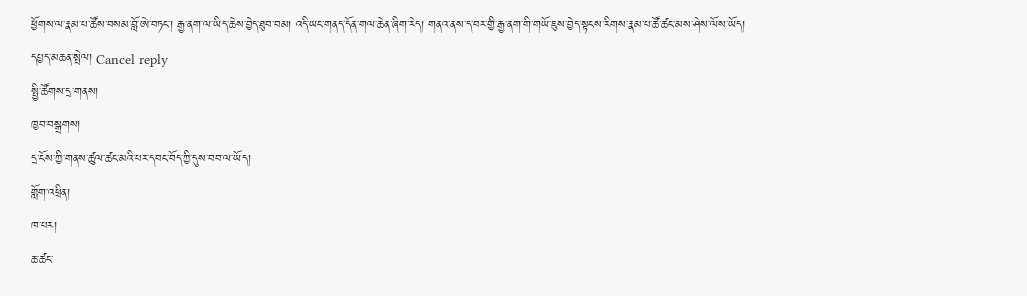ཕྱོགས་ལ་རྣམ་པ་ཚོས་བསམ་བློ་ཨེ་བཏང་། རྒྱ་ནག་ལ་ཡིད་ཆེས་བྱེད་ཐུབ་བམ། འདི་ཡང་གནད་དོན་གལ་ཆེན་ཞིག་རེད། གནའ་ནས་ད་བར་གྱི་རྒྱ་ནག་གི་གཡོ་ཇུས་བྱེད་སྟངས་རིགས་རྣམ་པ་ཚོ་ཚང་མས་ཤེས་ལོས་ཡོད།
དཔྱད་མཆན་སྤེལ། Cancel reply
སྤྱི་ཚོགས་དྲ་གནས།
ཁྱབ་བསྒྲགས།
དྲ་ངོས་ཀྱི་གནས་ཚུལ་ཚང་མའི་པར་དབང་བོད་ཀྱི་དུས་བབ་ལ་ཡོད།
གློག་འཕྲིན།
ཁ་པར།
ཆ་ཚང་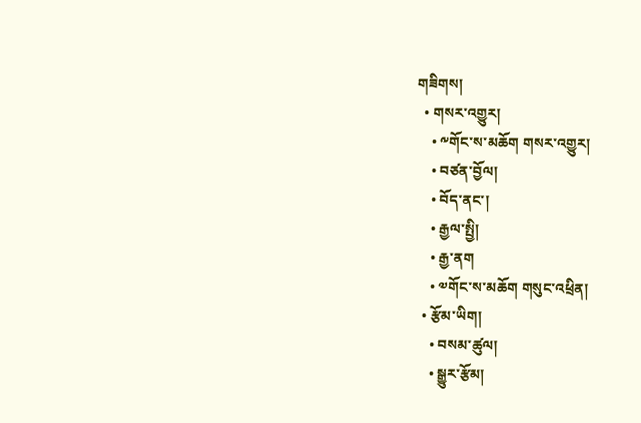གཟིགས།
  • གསར་འགྱུར།
    • ༸གོང་ས་མཆོག གསར་འགྱུར།
    • བཙན་བྱོལ།
    • བོད་ནང་།
    • རྒྱལ་སྤྱི།
    • རྒྱ་ནག
    • ༧གོང་ས་མཆོག གསུང་འཕྲིན།
  • རྩོམ་ཡིག།
    • བསམ་ཚུལ།
    • སྒྱུར་རྩོམ།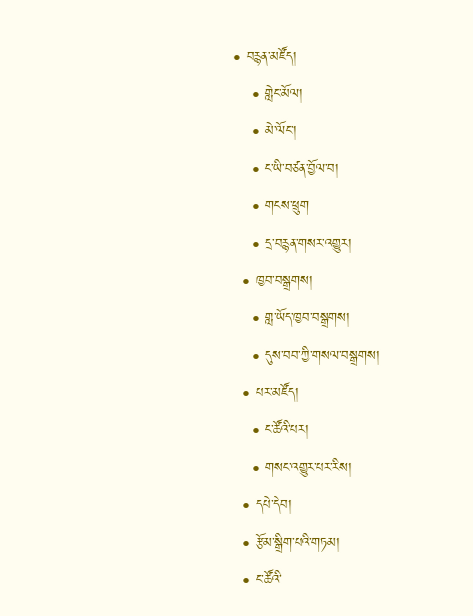• བརྙན་མཛོད།
    • གླེང་མོལ།
    • མེ་ལོང་།
    • ང་ཡི་བཙན་བྱོལ་བ།
    • གངས་ཕྲུག
    • དྲ་བརྙན་གསར་འགྱུར།
  • ཁྱབ་བསྒྲགས།
    • གླ་ཡོད་ཁྱབ་བསྒྲགས།
    • དུས་བབ་ཀྱི་གསལ་བསྒྲགས།
  • པར་མཛོད།
    • ང་ཚོའི་པར།
    • གསང་འགྱུར་པར་རིས།
  • དཔེ་དེབ།
  • རྩོམ་སྒྲིག་པའི་གཏམ།
  • ང་ཚོའི་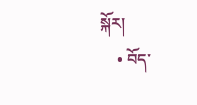སྐོར།
    • བོད་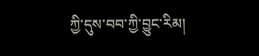ཀྱི་དུས་བབ་ཀྱི་བྱུང་རིམ།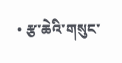• རྩ་ཆེའི་གསུང་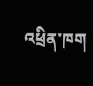འཕྲིན་ཁག